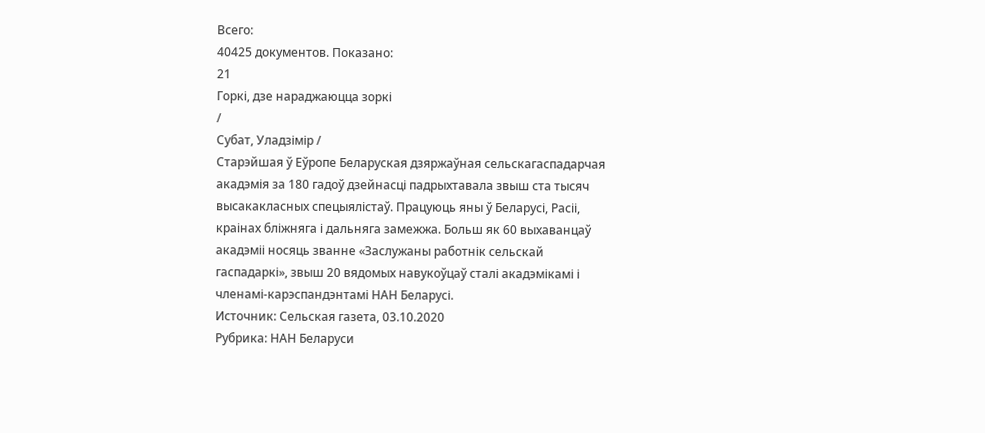Всего:
40425 документов. Показано:
21
Горкі, дзе нараджаюцца зоркі
/
Субат, Уладзімір /
Старэйшая ў Еўропе Беларуская дзяржаўная сельскагаспадарчая акадэмія за 180 гадоў дзейнасці падрыхтавала звыш ста тысяч высакакласных спецыялістаў. Працуюць яны ў Беларусі, Расіі, краінах бліжняга і дальняга замежжа. Больш як 60 выхаванцаў акадэміі носяць званне «Заслужаны работнік сельскай гаспадаркі», звыш 20 вядомых навукоўцаў сталі акадэмікамі і членамі-карэспандэнтамі НАН Беларусі.
Источник: Сельская газета, 03.10.2020
Рубрика: НАН Беларуси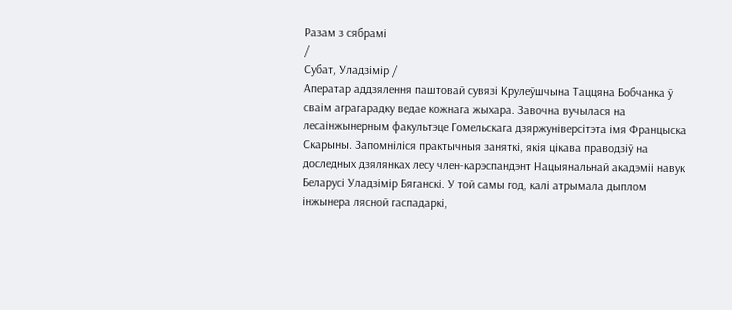Разам з сябрамі
/
Субат, Уладзімір /
Аператар аддзялення паштовай сувязі Крулеўшчына Таццяна Бобчанка ў сваім аграгарадку ведае кожнага жыхара. Завочна вучылася на лесаінжынерным факультэце Гомельскага дзяржуніверсітэта імя Францыска Скарыны. Запомніліся практычныя заняткі, якія цікава праводзіў на доследных дзялянках лесу член-карэспандэнт Нацыянальнай акадэміі навук Беларусі Уладзімір Бяганскі. У той самы год, калі атрымала дыплом інжынера лясной гаспадаркі,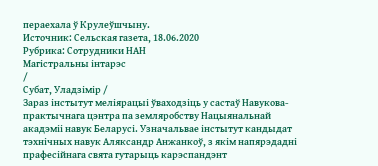пераехала ў Крулеўшчыну.
Источник: Сельская газета, 18.06.2020
Рубрика: Сотрудники НАН
Магістральны інтарэс
/
Субат, Уладзімір /
Зараз інстытут меліярацыі ўваходзіць у састаў Навукова-практычнага цэнтра па земляробству Нацыянальнай акадэміі навук Беларусі. Узначальвае інстытут кандыдат тэхнічных навук Аляксандр Анжанкоў, з якім напярэдадні прафесійнага свята гутарыць карэспандэнт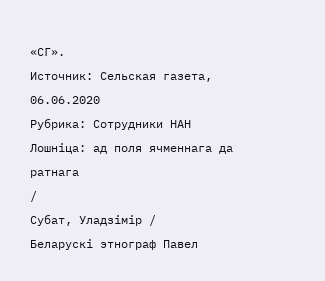«СГ».
Источник: Сельская газета, 06.06.2020
Рубрика: Сотрудники НАН
Лошніца: ад поля ячменнага да ратнага
/
Субат, Уладзімір /
Беларускі этнограф Павел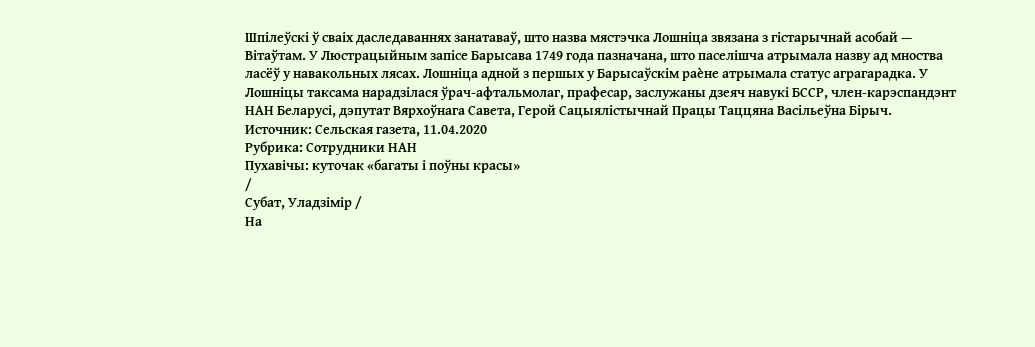Шпілеўскі ў сваіх даследаваннях занатаваў, што назва мястэчка Лошніца звязана з гістарычнай асобай — Вітаўтам. У Люстрацыйным запісе Барысава 1749 года пазначана, што паселішча атрымала назву ад мноства ласёў у навакольных лясах. Лошніца адной з першых у Барысаўскім раѐне атрымала статус аграгарадка. У Лошніцы таксама нарадзілася ўрач-афтальмолаг, прафесар, заслужаны дзеяч навукі БССР, член-карэспандэнт НАН Беларусі, дэпутат Вярхоўнага Савета, Герой Сацыялістычнай Працы Таццяна Васільеўна Бірыч.
Источник: Сельская газета, 11.04.2020
Рубрика: Сотрудники НАН
Пухавічы: куточак «багаты і поўны красы»
/
Субат, Уладзімір /
На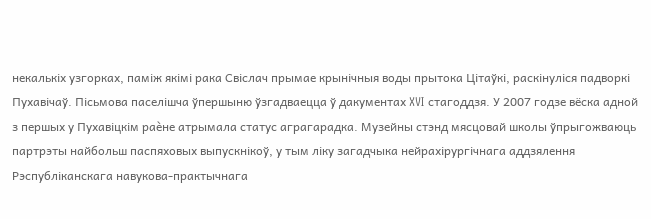некалькіх узгорках, паміж якімі рака Свіслач прымае крынічныя воды прытока Цітаўкі, раскінуліся падворкі Пухавічаў. Пісьмова паселішча ўпершыню ўзгадваецца ў дакументах XVI стагоддзя. У 2007 годзе вёска адной з першых у Пухавіцкім раѐне атрымала статус аграгарадка. Музейны стэнд мясцовай школы ўпрыгожваюць партрэты найбольш паспяховых выпускнікоў, у тым ліку загадчыка нейрахірургічнага аддзялення Рэспубліканскага навукова-практычнага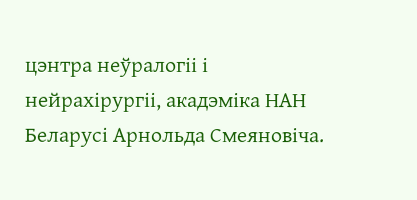цэнтра неўралогіі і нейрахірургіі, акадэміка НАН Беларусі Арнольда Смеяновіча.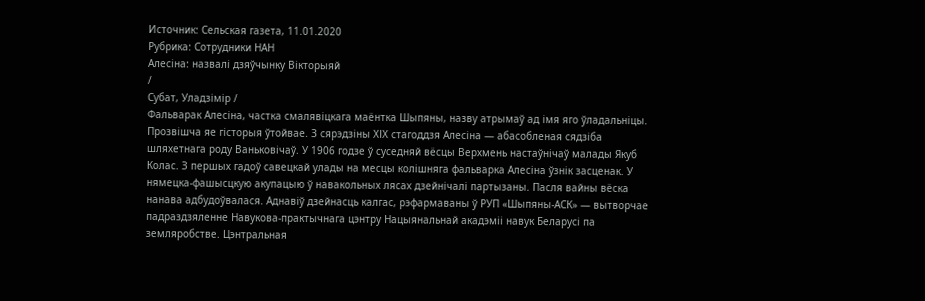Источник: Сельская газета, 11.01.2020
Рубрика: Сотрудники НАН
Алесіна: назвалі дзяўчынку Вікторыяй
/
Субат, Уладзімір /
Фальварак Алесіна, частка смалявіцкага маёнтка Шыпяны, назву атрымаў ад імя яго ўладальніцы. Прозвішча яе гісторыя ўтойвае. З сярэдзіны ХІХ стагоддзя Алесіна — абасобленая сядзіба шляхетнага роду Ваньковічаў. У 1906 годзе ў суседняй вёсцы Верхмень настаўнічаў малады Якуб Колас. З першых гадоў савецкай улады на месцы колішняга фальварка Алесіна ўзнік засценак. У нямецка-фашысцкую акупацыю ў навакольных лясах дзейнічалі партызаны. Пасля вайны вёска нанава адбудоўвалася. Аднавіў дзейнасць калгас, рэфармаваны ў РУП «Шыпяны-АСК» — вытворчае падраздзяленне Навукова-практычнага цэнтру Нацыянальнай акадэміі навук Беларусі па земляробстве. Цэнтральная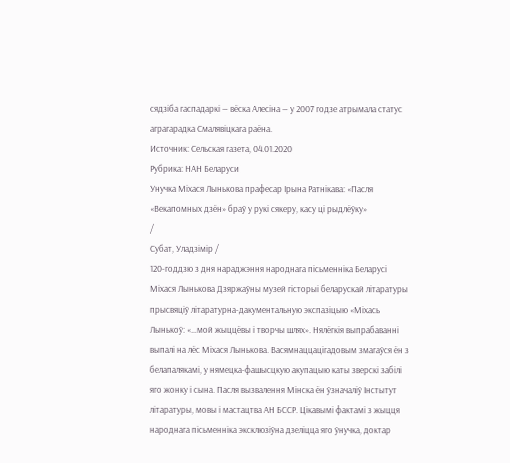сядзіба гаспадаркі — вёска Алесіна — у 2007 годзе атрымала статус аграгарадка Смалявіцкага раёна.
Источник: Сельская газета, 04.01.2020
Рубрика: НАН Беларуси
Унучка Міхася Лынькова прафесар Ірына Ратнікава: «Пасля «Векапомных дзён» браў у рукі сякеру, касу ці рыдлёўку»
/
Субат, Уладзімір /
120-годдзю з дня нараджэння народнага пісьменніка Беларусі Міхася Лынькова Дзяржаўны музей гісторыі беларускай літаратуры прысвяціў літаратурна-дакументальную экспазіцыю «Міхась Лынькоў: «…мой жыццёвы і творчы шлях». Нялёгкія выпрабаванні выпалі на лёс Міхася Лынькова. Васямнаццацігадовым змагаўся ён з белапалякамі, у нямецка-фашысцкую акупацыю каты зверскі забілі яго жонку і сына. Пасля вызвалення Мінска ён ўзначаліў Інстытут літаратуры, мовы і мастацтва АН БССР. Цікавымі фактамі з жыцця народнага пісьменніка эксклюзіўна дзеліцца яго ўнучка, доктар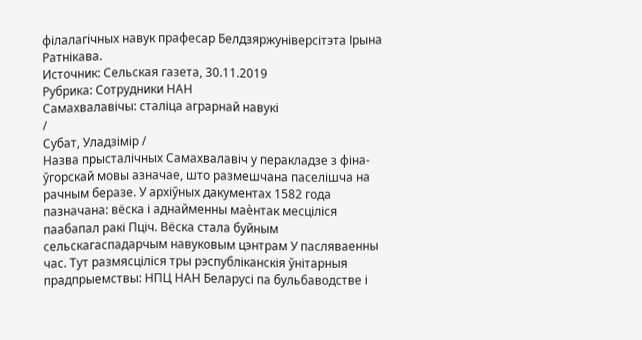філалагічных навук прафесар Белдзяржуніверсітэта Ірына Ратнікава.
Источник: Сельская газета, 30.11.2019
Рубрика: Сотрудники НАН
Самахвалавічы: сталіца аграрнай навукі
/
Субат, Уладзімір /
Назва прысталічных Самахвалавіч у перакладзе з фіна-ўгорскай мовы азначае, што размешчана паселішча на рачным беразе. У архіўных дакументах 1582 года пазначана: вёска і аднайменны маѐнтак месціліся паабапал ракі Пціч. Вёска стала буйным сельскагаспадарчым навуковым цэнтрам У пасляваенны час. Тут размясціліся тры рэспубліканскія ўнітарныя прадпрыемствы: НПЦ НАН Беларусі па бульбаводстве і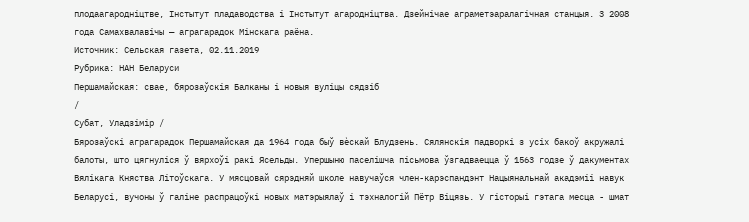плодаагародніцтве, Інстытут пладаводства і Інстытут агародніцтва. Дзейнічае аграметэаралагічная станцыя. З 2008 года Самахвалавічы — аграгарадок Мінскага раёна.
Источник: Сельская газета, 02.11.2019
Рубрика: НАН Беларуси
Першамайская: свае, бярозаўскія Балканы і новыя вуліцы сядзіб
/
Субат, Уладзімір /
Бярозаўскі аграгарадок Першамайская да 1964 года быў вѐскай Блудзень. Сялянскія падворкі з усіх бакоў акружалі балоты, што цягнуліся ў вярхоўі ракі Ясельды. Упершыню паселішча пісьмова ўзгадваецца ў 1563 годзе ў дакументах Вялікага Княства Літоўскага. У мясцовай сярэдняй школе навучаўся член-карэспандэнт Нацыянальнай акадэміі навук Беларусі, вучоны ў галіне распрацоўкі новых матэрыялаў і тэхналогій Пётр Віцязь. У гісторыі гэтага месца - шмат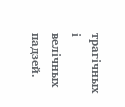трагічных і велічных падзей.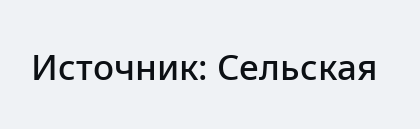Источник: Сельская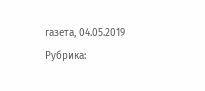газета, 04.05.2019
Рубрика: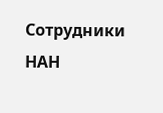Сотрудники НАН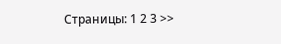Страницы: 1 2 3 >>